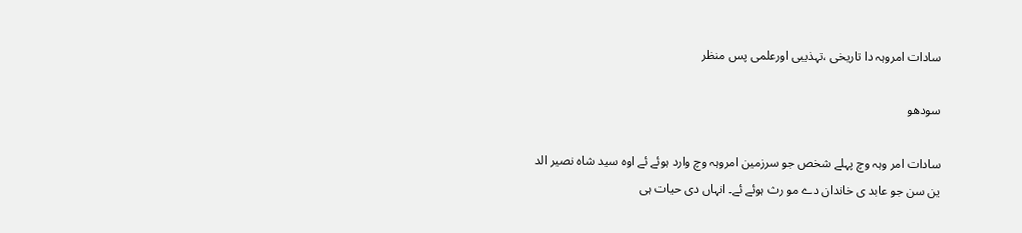سادات امروہہ دا تاریخی ،تہذیبی اورعلمی پس منظر

سودھو

سادات امر وہہ وچ پہلے شخص جو سرزمین امروہہ وچ وارد ہوئے ئے اوہ سید شاہ نصیر الد ین سن جو عابد ی خاندان دے مو رث ہوئے ئے۔ انہاں دی حیات ہی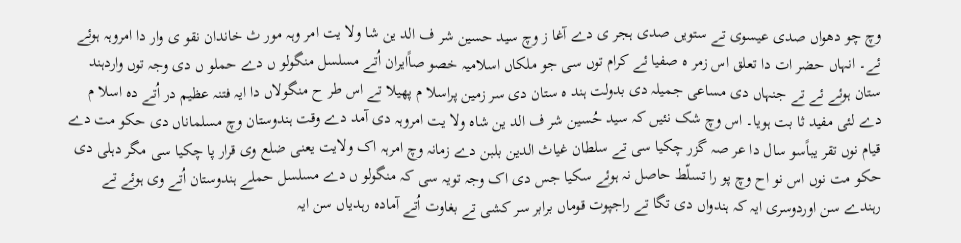وچ چو دھواں صدی عیسوی تے ستويں صدی ہجر ی دے آغا ز وچ سید حسین شر ف الد ین شا ولا یت امر وہہ مور ث خاندان نقو ی وار دا امروہہ ہوئے ئے۔ انہاں حضر ات دا تعلق اس زمر ہ صفیا ئے کرام توں سی جو ملکاں اسلامیہ خصو صاًایران اُتے مسلسل منگولو ں دے حملو ں دی وجہ توں واردہند ستان ہوئے ئے تے جنہاں دی مساعی جمیلہ دی بدولت ہند ہ ستان دی سر زمین پراسلا م پھیلا تے اس طر ح منگولاں دا ایہ فتنہ عظیم در اُتے دہ اسلا م دے لئی مفید ثا بت ہويا۔ اس وچ شک نئيں کہ سید حُسین شر ف الد ین شاہ ولا یت امروہہ دی آمد دے وقت ہندوستان وچ مسلماناں دی حکو مت دے قیام نوں تقر یباًسو سال دا عر صہ گزر چکيا سی تے سلطان غیاث الدین بلبن دے زمانہ وچ امرہہ اک ولایت یعنی ضلع وی قرار پا چکيا سی مگر دہلی دی حکو مت نوں اس نو اح وچ پو را تسلّط حاصل نہ ہوئے سکیا جس دی اک وجہ تویہ سی کہ منگولو ں دے مسلسل حملے ہندوستان اُتے وی ہوئے تے رہندے سن اوردوسری ایہ کہ ہندواں دی تگا تے راجپوت قوماں برابر سر کشی تے بغاوت اُتے آمادہ رہدیاں سن ایہ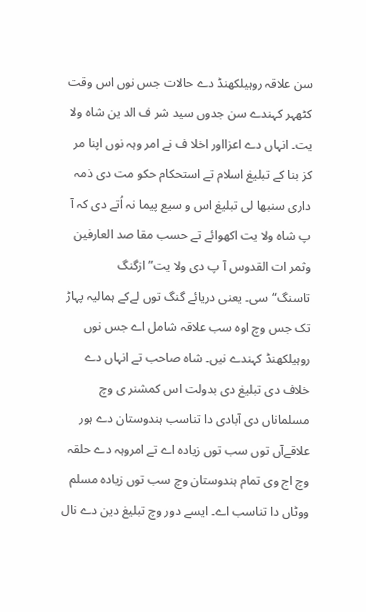سن علاقہ روہیلکھنڈ دے حالات جس نوں اس وقت کٹھہر کہندے سن جدوں سید شر ف الد ین شاہ ولا یت۔ انہاں دے اعزااور اخلا ف نے امر وہہ نوں اپنا مر کز بنا کے تبلیغ اسلام تے استحکام حکو مت دی ذمہ داری سنبھا لی تبلیغ اس و سیع پیما نہ اُتے دی کہ آ پ شاہ ولا یت اکھوائے تے حسب مقا صد العارفین وثمر ات القدوس آ پ دی ولا یت”ازگنگ تاسنگ“سی۔ یعنی دریائے گنگ توں لےکے ہمالیہ پہاڑ تک جس وچ اوہ سب علاقہ شامل اے جس نوں روہیلکھنڈ کہندے نيں۔ شاہ صاحب تے انہاں دے خلاف دی تبلیغ دی بدولت اس کمشنر ی وچ مسلماناں دی آبادی دا تناسب ہندوستان دے ہور علاقےآں توں سب توں زیادہ اے تے امروہہ دے حلقہ وچ اج وی تمام ہندوستان وچ سب توں زیادہ مسلم ووٹاں دا تناسب اے۔ ايسے دور وچ تبلیغ دین دے نال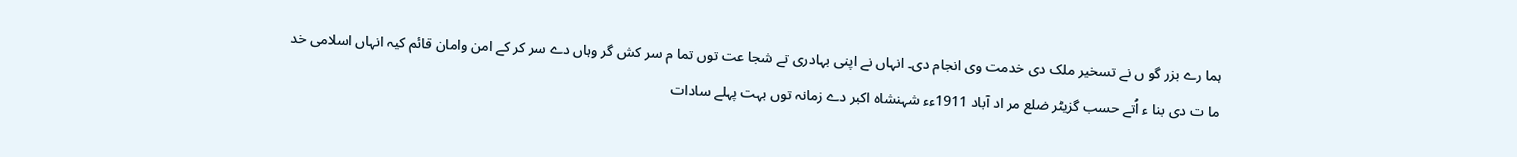ہما رے بزر گو ں نے تسخیر ملک دی خدمت وی انجام دی۔ انہاں نے اپنی بہادری تے شجا عت توں تما م سر کش گر وہاں دے سر کر کے امن وامان قائم کیہ انہاں اسلامی خد ما ت دی بنا ء اُتے حسب گزیٹر ضلع مر اد آباد 1911ءء شہنشاہ اکبر دے زمانہ توں بہت پہلے سادات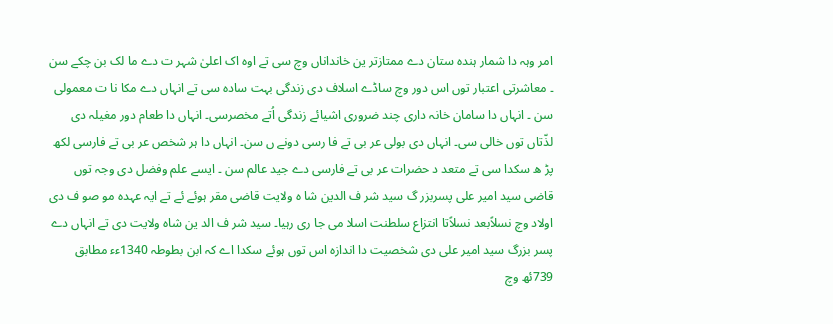امر وہہ دا شمار ہندہ ستان دے ممتازتر ین خانداناں وچ سی تے اوہ اک اعلیٰ شہر ت دے ما لک بن چکے سن ۔ معاشرتی اعتبار توں اس دور وچ ساڈے اسلاف دی زندگی بہت سادہ سی تے انہاں دے مکا نا ت معمولی سن ۔ انہاں دا سامان خانہ داری چند ضروری اشیائے زندگی اُتے مخصرسی۔ انہاں دا طعام دور مغیلہ دی لذّتاں توں خالی سی۔ انہاں دی بولی عر بی تے فا رسی دونے ں سن۔ انہاں دا ہر شخص عر بی تے فارسی لکھ پڑ ھ سکدا سی تے متعد د حضرات عر بی تے فارسی دے جید عالم سن ۔ ايسے علم وفضل دی وجہ توں قاضی سید امیر علی پسربزر گ سید شر ف الدین شا ہ ولایت قاضی مقر ہوئے ئے تے ایہ عہدہ مو صو ف دی اولاد وچ نسلاًبعد نسلاًتا انتزاع سلطنت اسلا می جا ری رہیا۔ سید شر ف الد ین شاہ ولایت دی تے انہاں دے پسر بزرگ سید امیر علی دی شخصیت دا اندازہ اس توں ہوئے سکدا اے کہ ابن بطوطہ 1340ءء مطابق 739ئھ وچ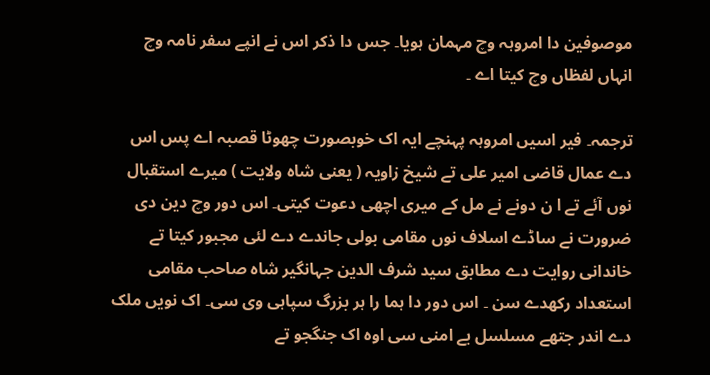موصوفین دا امروہہ وچ مہمان ہويا۔ جس دا ذکر اس نے انپے سفر نامہ وچ انہاں لفظاں وچ کیتا اے ۔

ترجمہ۔ فیر اسيں امروہہ پہنچے ایہ اک خوبصورت چھوٹا قصبہ اے پس اس دے عمال قاضی امیر علی تے شیخ زاویہ ( یعنی شاہ ولایت ) میرے استقبال نوں آئے تے ا ن دونے نے مل کے میری اچھی دعوت کيتی۔ اس دور وچ دین دی ضرورت نے ساڈے اسلاف نوں مقامی بولی جاندے دے لئی مجبور کيتا تے خاندانی روایت دے مطابق سید شرف الدین جہانگیر شاہ صاحب مقامی استعداد رکھدے سن ۔ اس دور دا ہما را ہر بزرگ سپاہی وی سی۔ اک نويں ملک دے اندر جتھے مسلسل بے امنی سی اوہ اک جنگجو تے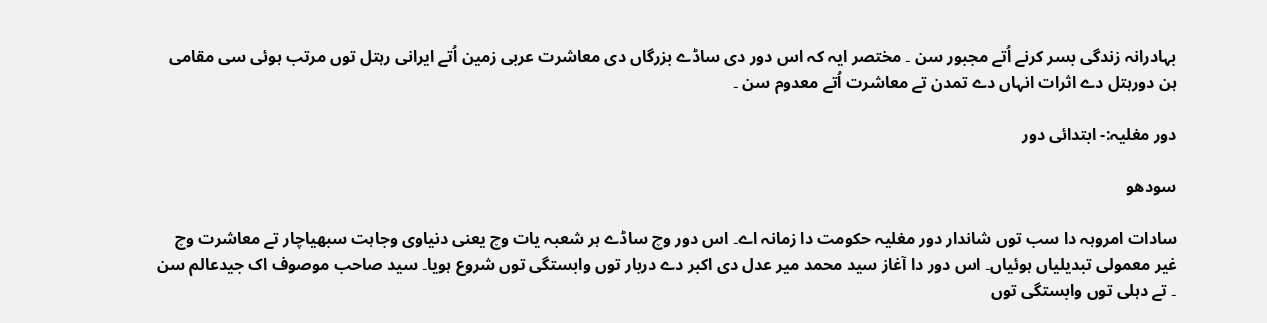بہادرانہ زندگی بسر کرنے اُتے مجبور سن ۔ مختصر ایہ کہ اس دور دی ساڈے بزرگاں دی معاشرت عربی زمین اُتے ایرانی رہتل توں مرتب ہوئی سی مقامی ہن دورہتل دے اثرات انہاں دے تمدن تے معاشرت اُتے معدوم سن ۔

دور مغلیہ:- ابتدائی دور

سودھو

سادات امروہہ دا سب توں شاندار دور مغلیہ حکومت دا زمانہ اے۔ اس دور وچ ساڈے ہر شعبہ یات وچ یعنی دنیاوی وجاہت سبھیاچار تے معاشرت وچ غیر معمولی تبدیلیاں ہوئیاں۔ اس دور دا آغاز سید محمد میر عدل دی اکبر دے دربار توں وابستگی توں شروع ہويا۔ سید صاحب موصوف اک جیدعالم سن ۔ تے دہلی توں وابستگی توں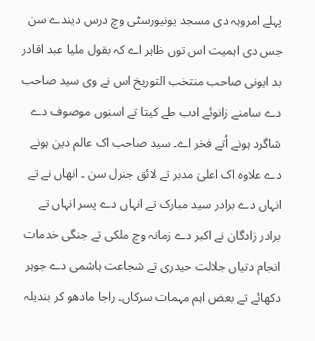پہلے امروہہ دی مسجد یونیورسٹی وچ درس دیندے سن جس دی اہمیت اس توں ظاہر اے کہ بقول ملیا عبد اقادر بد ایونی صاحب منتخب التوریخ اس نے وی سید صاحب دے سامنے زانوئے ادب طے کيتا تے اسنوں موصوف دے شاگرد ہونے اُتے فخر اے۔ سید صاحب اک عالم دین ہونے دے علاوہ اک اعلیٰ مدبر تے لائق جنرل سن ۔ انھاں نے تے انہاں دے برادر سید مبارک تے انہاں دے پسر انہاں تے برادر زادگان نے اکبر دے زمانہ وچ ملکی تے جنگی خدمات انجام دتیاں جلالت حیدری تے شجاعت ہاشمی دے جوہر دکھائے تے بعض اہم مہمات سرکاں۔ راجا مادھو کر بندیلہ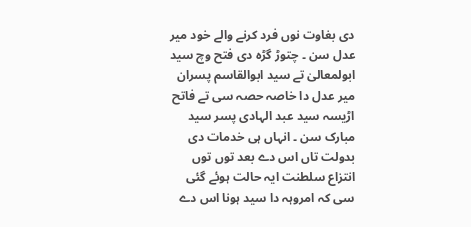دی بغاوت نوں فرد کرنے والے خود میر عدل سن ۔ چتوڑ گڑہ دی فتح وچ سید ابولمعالیٰ تے سید ابوالقاسم پسران میر عدل دا خاصہ حصہ سی تے فاتح اڑیسہ سید عبد الہادی پسر سید مبارک سن ۔ انہاں ہی خدمات دی بدولت تاں اس دے بعد توں توں انتزاع سلطنت ایہ حالت ہوئے گئی سی کہ امروہہ دا سید ہونا اس دے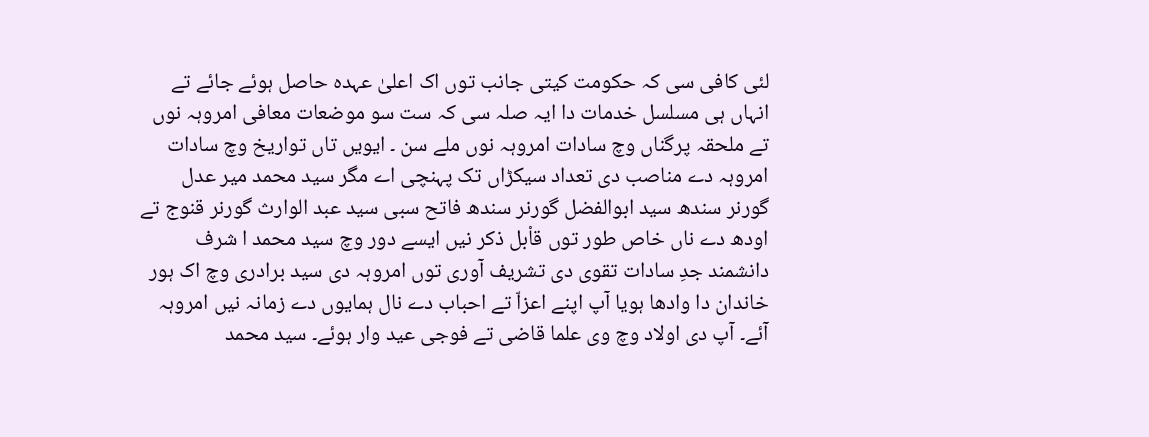لئی کافی سی کہ حکومت کیتی جانب توں اک اعلیٰ عہدہ حاصل ہوئے جائے تے انہاں ہی مسلسل خدمات دا ایہ صلہ سی کہ ست سو موضعات معافی امروہہ نوں تے ملحقہ پرگناں وچ سادات امروہہ نوں ملے سن ۔ ایويں تاں تواریخ وچ سادات امروہہ دے مناصب دی تعداد سیکڑاں تک پہنچی اے مگر سید محمد میر عدل گورنر سندھ سید ابوالفضل گورنر سندھ فاتح سبی سید عبد الوارث گورنر قنوج تے اودھ دے ناں خاص طور توں قاْبل ذکر نيں ايسے دور وچ سید محمد ا شرف دانشمند جدِ سادات تقوی دی تشریف آوری توں امروہہ دی سید برادری وچ اک ہور خاندان دا وادھا ہويا آپ اپنے اعزاّ تے احباب دے نال ہمایوں دے زمانہ نيں امروہہ آئے۔ آپ دی اولاد وچ وی علما قاضی تے فوجی عید وار ہوئے۔ سید محمد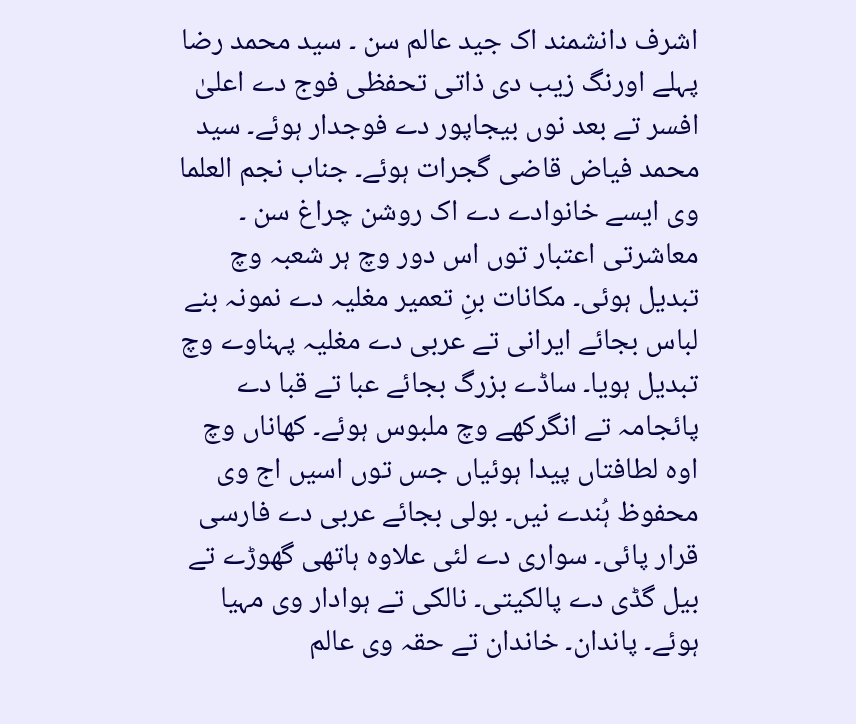اشرف دانشمند اک جید عالم سن ۔ سید محمد رضا پہلے اورنگ زیب دی ذاتی تحفظی فوج دے اعلیٰ افسر تے بعد نوں بیجاپور دے فوجدار ہوئے۔ سید محمد فیاض قاضی گجرات ہوئے۔ جناب نجم العلما وی ايسے خانوادے دے اک روشن چراغ سن ۔ معاشرتی اعتبار توں اس دور وچ ہر شعبہ وچ تبدیل ہوئی۔ مکانات بنِ تعمیر مغلیہ دے نمونہ بنے لباس بجائے ایرانی تے عربی دے مغلیہ پہناوے وچ تبدیل ہويا۔ ساڈے بزرگ بجائے عبا تے قبا دے پائجامہ تے انگرکھے وچ ملبوس ہوئے۔ کھاناں وچ اوہ لطافتاں پیدا ہوئیاں جس توں اسيں اج وی محفوظ ہُندے نيں۔ بولی بجائے عربی دے فارسی قرار پائی۔ سواری دے لئی علاوہ ہاتھی گھوڑے تے بیل گڈی دے پالکيتی۔ نالکی تے ہوادار وی مہیا ہوئے۔ پاندان۔ خاندان تے حقہ وی عالم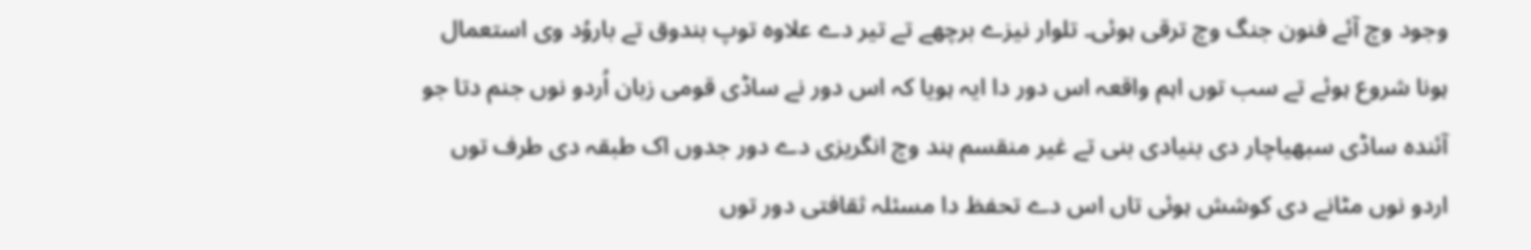وجود وچ آئے فنون جنگ وچ ترقی ہوئی۔ تلوار نیزے برچھے تے تیر دے علاوہ توپ بندوق تے باروُد وی استعمال ہونا شروع ہوئے تے سب توں اہم واقعہ اس دور دا ایہ ہويا کہ اس دور نے ساڈی قومی زبان اُردو نوں جنم دتا جو آئندہ ساڈی سبھیاچار دی بنیادی بنی تے غیر منقسم ہند وچ انگریزی دے دور جدوں اک طبقہ دی طرف توں اردو نوں مٹانے دی کوشش ہوئی تاں اس دے تحفظ دا مسئلہ ثقافتی دور توں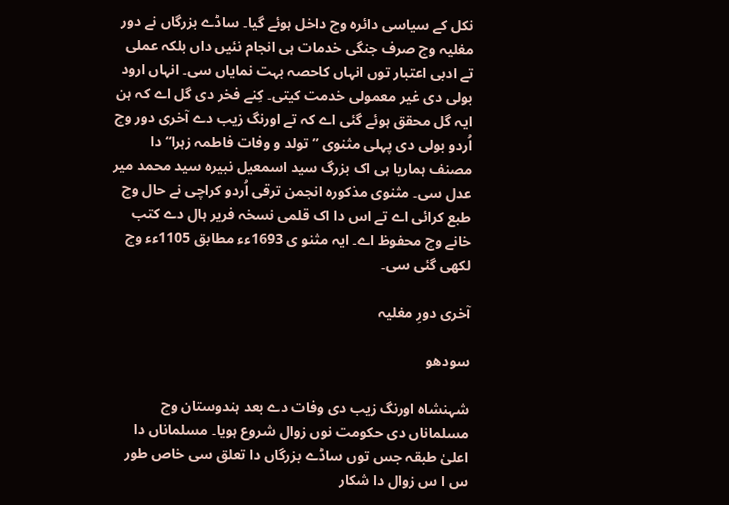نکل کے سیاسی دائرہ وچ داخل ہوئے گیا۔ ساڈے بزرگاں نے دور مغلیہ وچ صرف جنگی خدمات ہی انجام نئيں داں بلکہ عملی تے ادبی اعتبار توں انہاں کاحصہ بہت نمایاں سی۔ انہاں ارود بولی دی غیر معمولی خدمت کيتی۔ کِنے فخر دی گل اے کہ ہن ایہ گل محقق ہوئے گئی اے کہ تے اورنگ زیب دے آخری دور وچ اُردو بولی دی پہلی مثنوی ” تولد و وفات فاطمہ زہرا“ دا مصنف ہماریا ہی اک بزرگ سید اسمعیل نبیرہ سید محمد میر عدل سی۔ مثنوی مذکورہ انجمن ترقی اُردو کراچی نے حال وچ طبع کرائی اے تے اس دا اک قلمی نسخہ فریر ہال دے کتب خانے وچ محفوظ اے۔ ایہ مثنو ی 1693ءء مطابق 1105ءء وچ لکھی گئی سی۔

آخری دورِ مغلیہ

سودھو

شہنشاہ اورنگ زیب دی وفات دے بعد ہندوستان وچ مسلماناں دی حکومت نوں زوال شروع ہويا۔ مسلماناں دا اعلیٰ طبقہ جس توں ساڈے بزرگاں دا تعلق سی خاص طور س ا س زوال دا شکار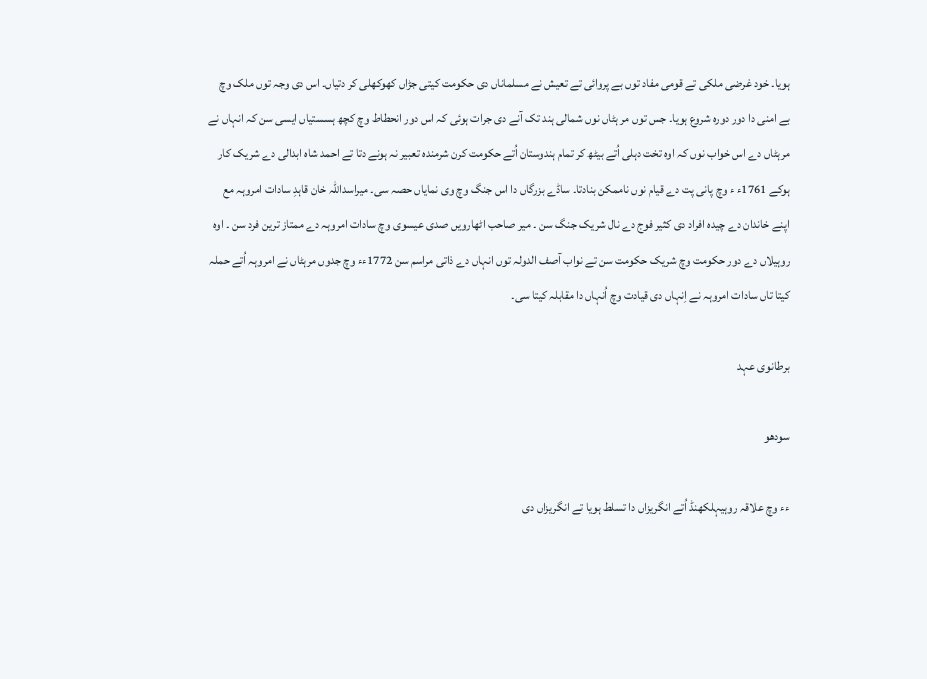ہويا۔ خود غرضی ملکی تے قومی مفاد توں بے پروائی تے تعیش نے مسلماناں دی حکومت کیتی جڑاں کھوکھلی کر دتیاں۔ اس دی وجہ توں ملک وچ بے امنی دا دور دورہ شروع ہويا۔ جس توں مر ہٹاں نوں شمالی ہند تک آنے دی جرات ہوئی کہ اس دور انحطاط وچ کچھ ہسستیاں ایسی سن کہ انہاں نے مرہٹاں دے اس خواب نوں کہ اوہ تخت دہلی اُتے بیٹھ کر تمام ہندوستان اُتے حکومت کرن شرمندہ تعبیر نہ ہونے دتا تے احمد شاہ ابدالی دے شریک کار ہوکے 1761ء ء وچ پانی پت دے قیام نوں ناممکن بنادتا۔ ساڈے بزرگاں دا اس جنگ وچ وی نمایاں حصہ سی۔ میراسداللہ خان قاہدِ سادات امروہہ مع اپنے خاندان دے چیدہ افراد دی کثیر فوج دے نال شریک جنگ سن ۔ میر صاحب اٹھارويں صدی عیسوی وچ سادات امروہہ دے ممتاز ترین فرد سن ۔ اوہ روہیلاں دے دور حکومت وچ شریک حکومت سن تے نواب آصف الدولہ توں انہاں دے ذاتی مراسم سن 1772ءء وچ جدوں مرہٹاں نے امروہہ اُتے حملہ کيتا تاں سادات امروہہ نے اِنہاں دی قیادت وچ اُنہاں دا مقابلہ کيتا سی۔

برطانوی عہد

سودھو

ءء وچ علاقہ روہیہلکھنڈ اُتے انگریزاں دا تسلط ہويا تے انگریزاں دی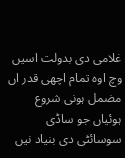غلامی دی بدولت اسيں وچ اوہ تمام اچھی قدر اں مضمل ہونی شروع ہوئیاں جو ساڈی سوسائٹی دی بنیاد نيں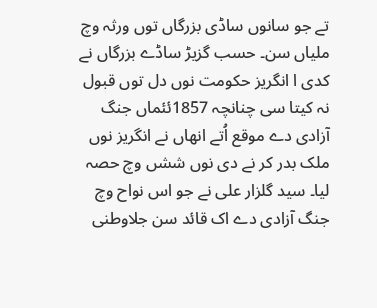تے جو سانوں ساڈی بزرگاں توں ورثہ وچ ملیاں سن۔ حسب گزیڑ ساڈے بزرگاں نے کدی ا انگریز حکومت نوں دل توں قبول نہ کيتا سی چنانچہ 1857ئئماں جنگ آزادی دے موقع اُتے انھاں نے انگریز نوں ملک بدر کر نے دی نوں ششں وچ حصہ لیا۔ سید گلزار علی نے جو اس نواح وچ جنگ آزادی دے اک قائد سن جلاوطنی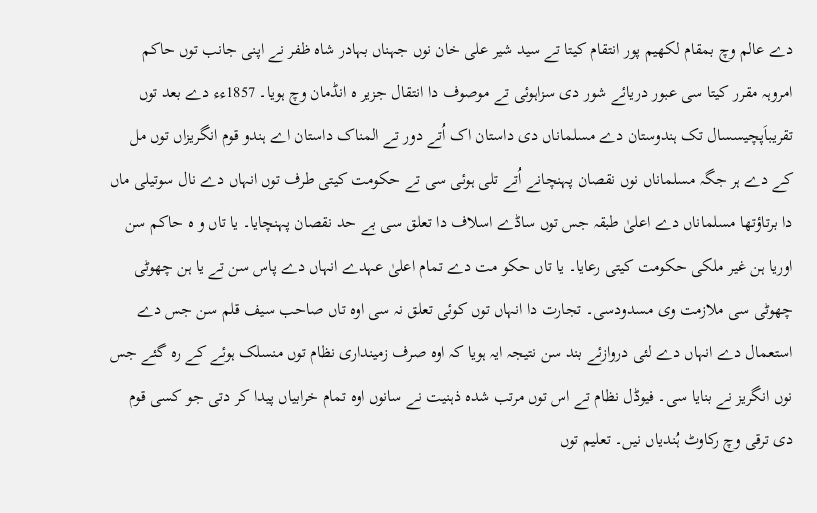دے عالم وچ بمقام لکھیم پور انتقام کيتا تے سید شیر علی خان نوں جہناں بہادر شاہ ظفر نے اپنی جانب توں حاکم امروہہ مقرر کيتا سی عبور دریائے شور دی سزاہوئی تے موصوف دا انتقال جزیر ہ انڈمان وچ ہويا۔ 1857ءء دے بعد توں تقریباَپچیسسال تک ہندوستان دے مسلماناں دی داستان اک اُتے دور تے المناک داستان اے ہندو قوم انگریزاں توں مل کے دے ہر جگہ مسلماناں نوں نقصان پہنچانے اُتے تلی ہوئی سی تے حکومت کیتی طرف توں انہاں دے نال سوتیلی ماں دا برتاؤتھا مسلماناں دے اعلیٰ طبقہ جس توں ساڈے اسلاف دا تعلق سی بے حد نقصان پہنچایا۔ یا تاں و ہ حاکم سن اوریا ہن غیر ملکی حکومت کیتی رعایا۔ یا تاں حکو مت دے تمام اعلیٰ عہدے انہاں دے پاس سن تے یا ہن چھوٹی چھوٹی سی ملازمت وی مسدودسی۔ تجارت دا انہاں توں کوئی تعلق نہ سی اوہ تاں صاحب سیف قلم سن جس دے استعمال دے انہاں دے لئی دروازئے بند سن نتیجہ ایہ ہويا کہ اوہ صرف زمینداری نظام توں منسلک ہوئے کے رہ گئے جس نوں انگریز نے بنایا سی۔ فیوڈل نظام تے اس توں مرتب شدہ ذہنیت نے سانوں اوہ تمام خرابیاں پیدا کر دتی جو کسی قوم دی ترقی وچ رکاوٹ ہُندیاں نيں۔ تعلیم توں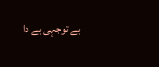بے توجہی بے دا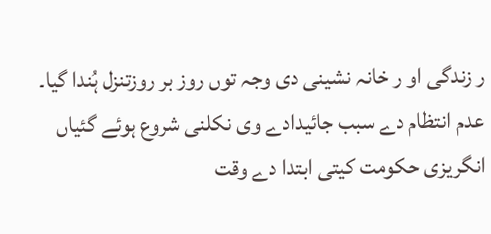ر زندگی او ر خانہ نشینی دی وجہ توں روز بر روزتنزل ہُندا گیا۔ عدم انتظام دے سبب جائیدادے وی نکلنی شروع ہوئے گئياں انگریزی حکومت کیتی ابتدا دے وقت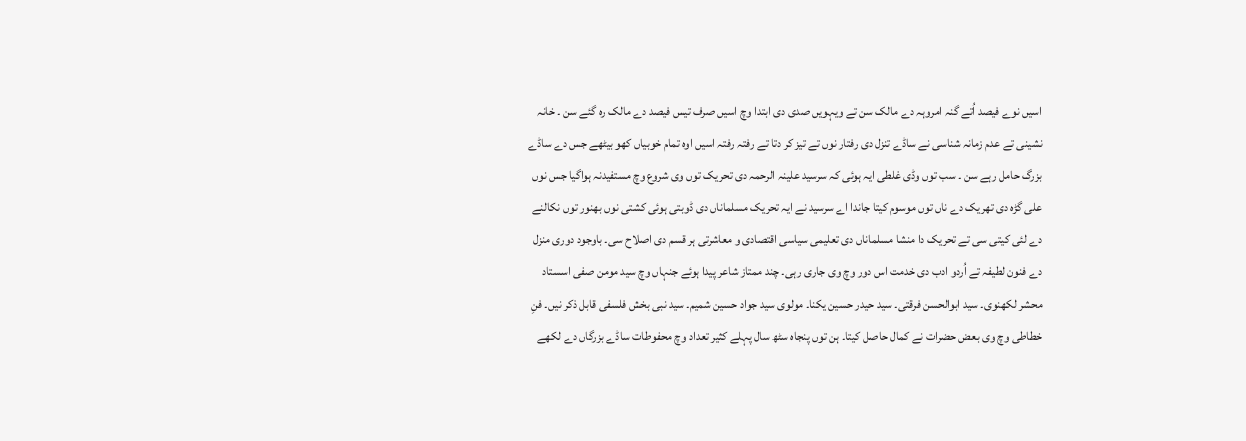اسيں نوے فیصد اُتے گنہ امروہہ دے مالک سن تے ویہويں صدی دی ابتدا وچ اسيں صرف تیس فیصد دے مالک رہ گئے سن ۔ خانہ نشینی تے عدم زمانہ شناسی نے ساڈے تنزل دی رفتار نوں تے تیز کر دتا تے رفتہ رفتہ اسيں اوہ تمام خوبیاں کھو بیٹھے جس دے ساڈے بزرگ حامل رہے سن ۔ سب توں وڈی غلطی ایہ ہوئی کہ سرسید علینہ الرحمہ دی تحریک توں وی شروع وچ مستفیدنہ ہواگیا جس نوں علی گڑہ دی تھریک دے ناں توں موسوم کيتا جاندا اے سرسید نے ایہ تحریک مسلماناں دی ڈوبتی ہوئی کشتی نوں بھنور توں نکالنے دے لئی کيتی سی تے تحریک دا منشا مسلماناں دی تعلیمی سیاسی اقتصادی و معاشرتی ہر قسم دی اصلاح سی۔ باوجود دوری منزل دے فنون لطیفہ تے اُردو ادب دی خدمت اس دور وچ وی جاری رہی۔ چند ممتاز شاعر پیدا ہوئے جنہاں وچ سید مومن صفی اسستاد محشر لکھنوی۔ سید ابوالحسن فرقتی۔ سید حیدر حسین یکنا۔ مولوی سید جواد حسین شمیم۔ سید نبی بخش فلسفی قابل ذکر نيں۔ فنِ خطاطی وچ وی بعض حضرات نے کمال حاصل کيتا۔ ہن توں پنجاہ سٹھ سال پہلے کثیر تعداد وچ محفوطات ساڈے بزرگاں دے لکھے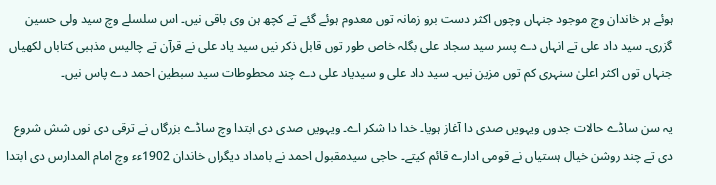ہوئے ہر خاندان وچ موجود جنہاں وچوں اکثر دست برو زمانہ توں معدوم ہوئے گئے تے کچھ ہن وی باقی نيں۔ اس سلسلے وچ سید ولی حسین گزری۔ سید داد علی تے انہاں دے پسر سید سجاد علی بگلہ خاص طور توں قابل ذکر نيں سید یاد علی نے قرآن تے چالیس مذہبی کتاباں لکھياں جنہاں توں اکثر اعلیٰ سنہری کم توں مزین نيں۔ سید داد علی و سیدیاد علی دے چند محطوطات سید سبطین احمد دے پاس نيں۔

یہ سن ساڈے حالات جدوں ویہويں صدی دا آغاز ہويا۔ خدا دا شکر اے۔ ویہويں صدی دی ابتدا وچ ساڈے بزرگاں نے ترقی دی نوں شش شروع دی تے چند روشن خیال ہستیاں نے قومی ادارے قائم کیتے۔ حاجی سیدمقبول احمد نے بامداد دیگراں خاندان 1902ءء وچ امام المدارس دی ابتدا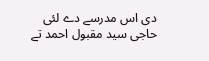دی اس مدرسے دے لئی حاجی سید مقبول احمد تے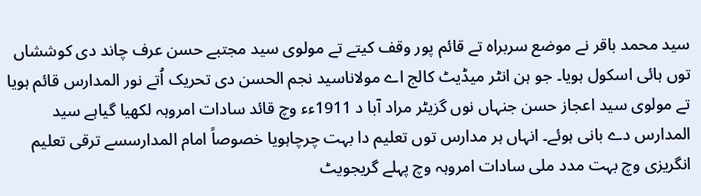سید محمد باقر نے موضع سربراہ تے قائم پور وقف کیتے تے مولوی سید مجتبے حسن عرف چاند دی کوششاں توں ہائی اسکول ہويا۔ جو ہن انٹر میڈیٹ کالج اے مولاناسید نجم الحسن دی تحریک اُتے نور المدارس قائم ہويا تے مولوی سید اعجاز حسن جنہاں نوں گزیٹر مراد آبا د 1911ءء وچ قائد سادات امروہہ لکھیا گیاہے سید المدارس دے بانی ہوئے۔ انہاں ہر مدارس توں تعلیم دا بہت چرچاہويا خصوصاً امام المدارسسے ترقی تعلیم انگریزی وچ بہت مدد ملی سادات امروہہ وچ پہلے گریجویٹ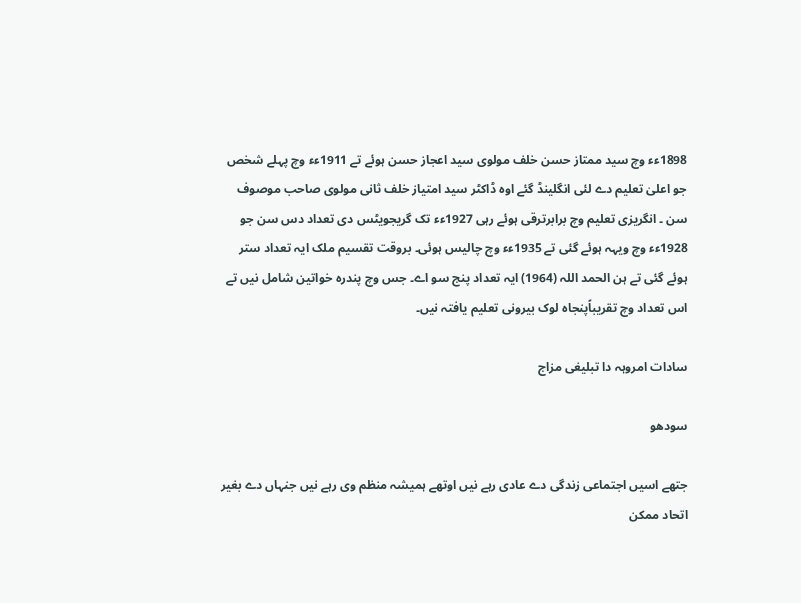1898ءء وچ سید ممتاز حسن خلف مولوی سید اعجاز حسن ہوئے تے 1911ءء وچ پہلے شخص جو اعلیٰ تعلیم دے لئی انگلینڈ گئے اوہ ڈاکٹر سید امتیاز خلف ثانی مولوی صاحب موصوف سن ۔ انگریزی تعلیم وچ برابرترقی ہوئے رہی 1927ءء تک گریجویٹس دی تعداد دس سن جو 1928ءء وچ ویہہ ہوئے گئی تے 1935ءء وچ چالیس ہوئی۔ بروقت تقسیم ملک ایہ تعداد ستر ہوئے گئی تے ہن الحمد اللہ (1964) ایہ تعداد پنج سو اے۔ جس وچ پندرہ خواتین شامل نيں تے اس تعداد وچ تقریباًپنجاہ لوک بیرونی تعلیم یافتہ نيں۔

سادات امروہہ دا تبلیغی مزاج

سودھو

جتھے اسيں اجتماعی زندگی دے عادی رہے نيں اوتھے ہمیشہ منظم وی رہے نيں جنہاں دے بغیر اتحاد ممکن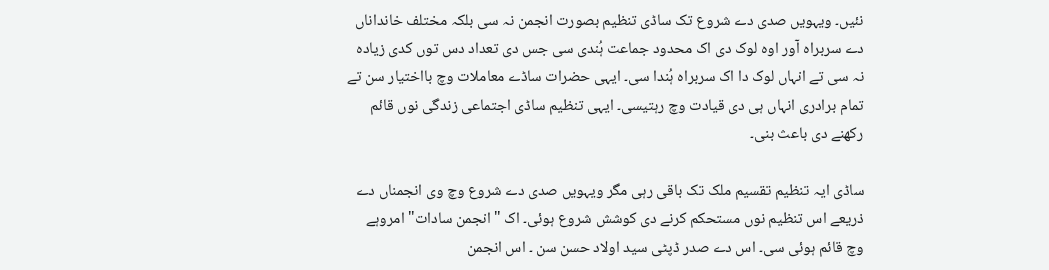نئيں۔ ویہويں صدی دے شروع تک ساڈی تنظیم بصورت انجمن نہ سی بلکہ مختلف خانداناں دے سربراہ آور اوہ لوک دی اک محدود جماعت ہُندی سی جس دی تعداد دس توں کدی زیادہ نہ سی تے انہاں لوک دا اک سربراہ ہُندا سی۔ ایہی حضرات ساڈے معاملات وچ بااختیار سن تے تمام برادری انہاں ہی دی قیادت وچ رہتیسی۔ ایہی تنظیم ساڈی اجتماعی زندگی نوں قائم رکھنے دی باعث بنی۔

ساڈی ایہ تنظیم تقسیم ملک تک باقی رہی مگر ویہويں صدی دے شروع وچ وی انجمناں دے ذریعے اس تنظیم نوں مستحکم کرنے دی کوشش شروع ہوئی۔ اک "انجمن سادات" امروہے وچ قائم ہوئی سی۔ اس دے صدر ڈپٹی سید اولاد حسن سن ۔ اس انجمن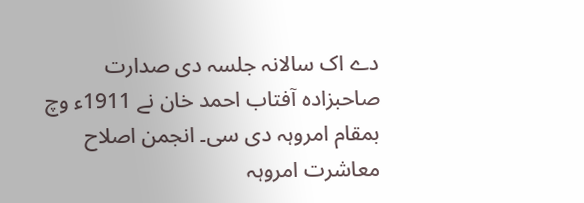دے اک سالانہ جلسہ دی صدارت صاحبزادہ آفتاب احمد خان نے 1911ء وچ بمقام امروہہ دی سی۔ انجمن اصلاح معاشرت امروہہ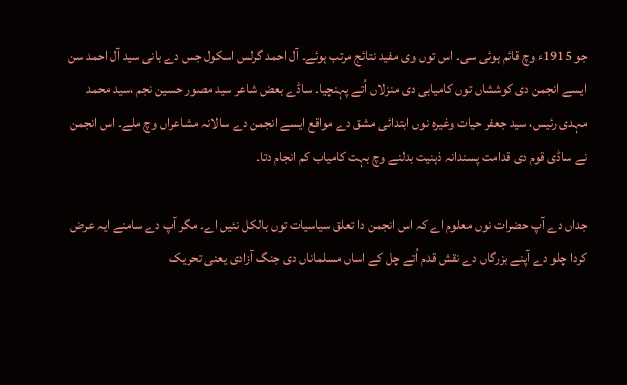جو 1915ء وچ قائم ہوئی سی۔ اس توں وی مفید نتائج مرتب ہوئے۔ آل احمد گرلس اسکول جس دے بانی سید آل احمد سن ايسے انجمن دی کوششاں توں کامیابی دی منزلاں اُتے پہنچیا۔ ساڈے بعض شاعر سید مصور حسین نجم ،سید محمد مہدی رئیس، سید جعفر حیات وغیرہ نوں ابتدائی مشق دے مواقع ايسے انجمن دے سالانہ مشاعراں وچ ملے۔ اس انجمن نے ساڈی قوم دی قدامت پسندانہ ذہنیت بدلنے وچ بہت کامیاب کم انجام دتا۔

جداں دے آپ حضرات نوں معلوم اے کہ اس انجمن دا تعلق سیاسیات توں بالکل نئيں اے۔ مگر آپ دے سامنے ایہ عرض کردا چلو دے آپنے بزرگاں دے نقش قدم اُتے چل کے اساں مسلماناں دی جنگ آزادی یعنی تحریک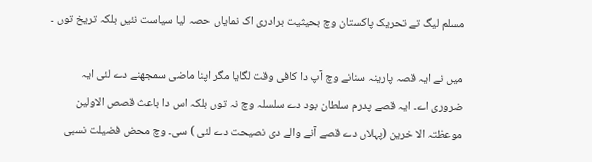مسلم لیگ تے تحریک پاکستان وچ بحیثیت برادری اک نمایاں حصہ لیا سیاست نئيں بلکہ تریخ توں ۔

ميں نے ایہ قصہ پارینہ سنانے وچ آپ دا کافی وقت لگایا مگر اپنا ماضی سمجھنے دے لئی ایہ ضروری اے۔ ایہ قصے پدرم سلطان بود دے سلسلہ وچ نہ توں بلکہ اس دا باعث قصص الاولین موعظتہ الا خرین (پہلاں دے قصے آنے والے دی نصیحت دے لئی ) سی۔ وچ محض فضیلت نسبی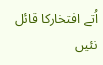اُتے افتخارکا قائل نئيں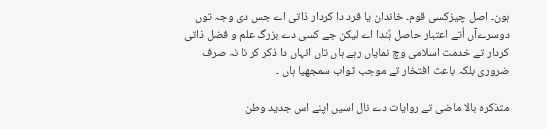ہون۔ اصل چیزکسی قوم۔ خاندان یا فرد دا کردار ذاتی اے جس دی وجہ توں دوسرےآں اُتے اعتبار حاصل ہُندا اے لیکن جے کسی دے بزرگ علم و فضل ذاتی کردار تے خدمت اسلامی وچ نمایاں رہے ہاں تاں انہاں دا ذکر کر نا نہ صرف ضروری بلکہ باعث افتخار تے موجب ثواب سمجھیا ہاں ۔

متذکرہ بالا ماضی تے روایات دے نال اسيں اپنے اس جدید وطن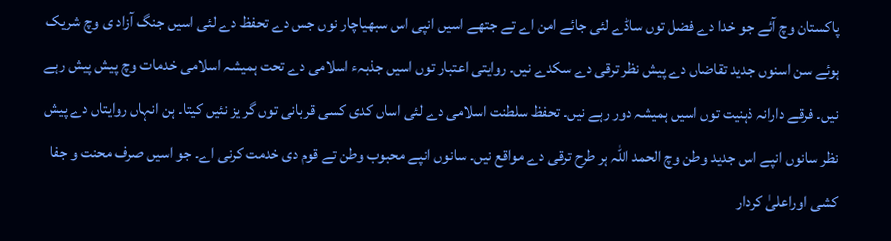پاکستان وچ آئے جو خدا دے فضل توں ساڈے لئی جائے امن اے تے جتھے اسيں انپی اس سبھیاچار نوں جس دے تحفظ دے لئی اسيں جنگ آزاد ی وچ شریک ہوئے سن اسنوں جدید تقاضاں دے پیش نظر ترقی دے سکدے نيں۔ روايتی اعتبار توں اسيں جذبہء اسلامی دے تحت ہمیشہ اسلامی خدمات وچ پیش پیش رہے نيں۔ فرقے دارانہ ذہنیت توں اسيں ہمیشہ دور رہے نيں۔ تحفظ سلطنت اسلامی دے لئی اساں کدی کسی قربانی توں گر یز نئيں کيتا۔ ہن انہاں روایتاں دے پیش نظر سانوں انپے اس جدید وطن وچ الحمد اللہ ہر طرح ترقی دے مواقع نيں۔ سانوں انپے محبوب وطن تے قوم دی خدمت کرنی اے۔ جو اسيں صرف محنت و جفا کشی اوراعلیٰ کردار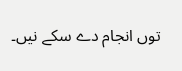توں انجام دے سکے نيں۔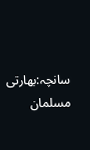سانچہ:بھارتی مسلمان